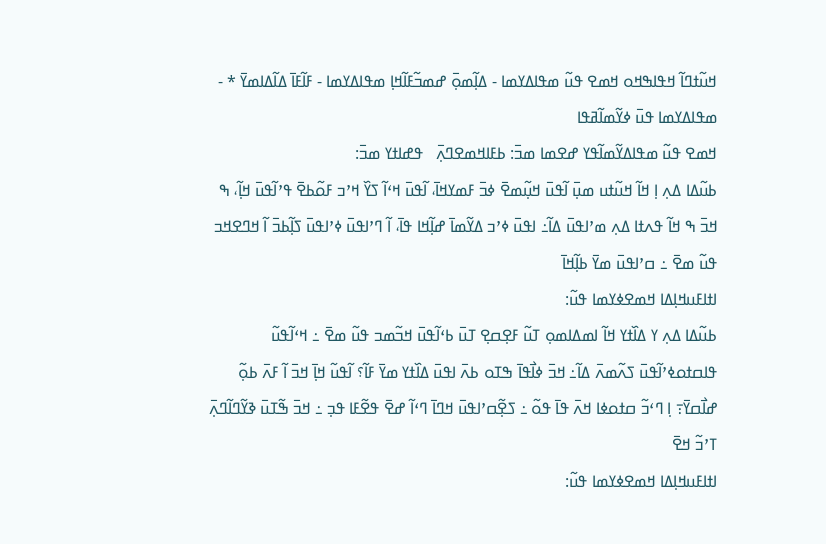ߞߎ߬ߙߣߊ߬ ߞߟߊߒߞߋ ߞߘߐ ߟߎ߬ ߘߟߊߡߌߘߊ - ߡߊ߲߬ߘߋ߲߫ ߝߘߏ߬ߓߊ߬ߞߊ߲ ߘߟߊߡߌߘߊ - ߓߊ߬ߓߊ߫ ߡߊ߬ߡߊߘߌ߫ * - ߘߟߊߡߌߘߊ ߟߎ߫ ߦߌ߬ߘߊ߬ߥߟߊ
ߞߘߐ ߟߎ߬ ߘߟߊߡߌ߬ߘߊ߬ߟߌ ߝߐߘߊ ߘߏ߫: ߕߓߊߞߘߐߣߍ߲߫   ߟߝߊߙߌ ߘߏ߫:
ߕߎ߬ߡߊ ߡߍ߲ ߊ߲ ߞߊ߬ ߞߎ߬ߙߎ ߘߎ߲߫ ߊ߬ߟߎ߫ ߞߎ߲߬ߘߐ߫ ߦߏ߫ ߓߘߌߞߊ߫، ߊ߬ߟߎ߫ ߞߵߊ߬ ߖߌ߰ ߞߴߏ ߓߋ߬ߕߐ߫ ߟߴߊ߬ߟߎ߫ ߞߊ߲߬، ߒ ߞߏ߫ ߒ ߞߊ߬ ߟߍߙߊ ߡߍ߲ ߘߴߊߟߎ߫ ߡߊ߬߸ ߊߟߎ߫ ߦߴߏ ߡߌ߬ߘߊ߫ ߝߊ߲߬ߞߊ ߟߊ߫، ߊ߬ ߣߴߊߟߎ߫ ߦߴߊߟߎ߫ ߖߊ߲߬ߕߏ߫ ߊ߬ ߞߣߐߞߏ ߟߎ߬ ߘߐ߫ ߸ ߛߴߊߟߎ߫ ߘߌ߫ ߕߊ߲߬ߞߊ߫
ߊߙߊߓߎߞߊ߲ߡߊ ߞߘߐߦߌߘߊ ߟߎ߬:
ߕߎ߬ߡߊ ߡߍ߲ ߌ ߡߊ߰ߙߌ ߞߊ߬ ߊߘߡߊߘߋ߲ ߠߎ߬ ߓߐ߲ߛߐ߲ ߠߎ߫ ߕߵߊ߬ߟߎ߫ ߞߏ߬ߘߏ ߟߎ߬ ߘߐ߫ ߸ ߞߵߊ߬ߟߎ߬ ߟߊߛߙߋߦߴߊ߬ߟߎ߫ ߖߍ߬ߘߍ߫ ߡߊ߬߸ ߞߏ߫ ߦߊ߯ߟߊ߫ ߒߠߋ ߕߍ߫ ߊߟߎ߫ ߡߊ߰ߙߌ ߘߌ߫ ߓߊ߬؟ ߊ߬ߟߎ߬ ߞߊ߲߫ ߞߏ߫ ߊ߬ ߓߍ߫ ߕߋ߲߬ ߝߊ߯ߛߌ߫߹ ߊ߲ ߣߵߏ߬ ߛߙߋߦߊ ߞߍ߫ ߟߊ߫ ߟߋ߬ ߸ ߖߐ߲߬ߛߴߊߟߎ߫ ߞߣߊ߫ ߣߵߊ߬ ߝߐ߫ ߟߐ߬ߓߊ ߟߏ߲ ߸ ߞߏ߫ ߒ߬ߠߎ߫ ߢߌ߬ߣߊ߬ߣߍ߲߫ ߠߴߏ߬ ߞߐ߫
ߊߙߊߓߎߞߊ߲ߡߊ ߞߘߐߦߌߘߊ ߟߎ߬: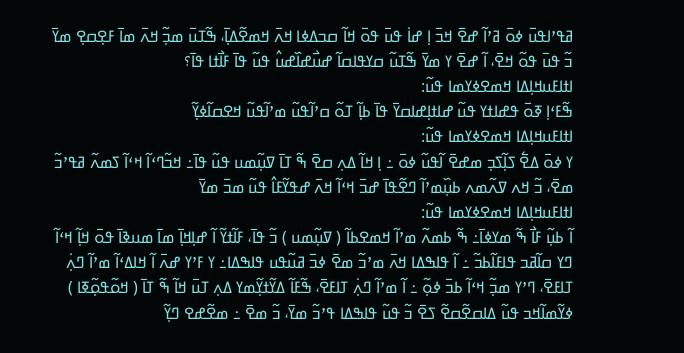ߥߟߴߊߟߎ߫ ߦߋ߫ ߥߴߊ߬ ߝߐ߫ ߞߏ߫ ߊ߲ ߝߊ߭ ߟߎ߫ ߟߋ߫ ߞߊ߬ ߛߏߡߦߊ ߞߍ߫ ߞߘߐ߬ߡߊ߲߫، ߒ߬ߠߎ߫ ߘߏ߲߬ ߞߍ߫ ߘߊ߫ ߓߐ߲ߛߐ߲ ߘߌ߫ ߏ߬ ߟߎ߫ ߟߋ߬ ߞߐ߫، ߊ߬ ߝߐ߫ ߌ ߘߌ߫ ߒ߬ߠߎ߬ ߛߌߟߊߛߊ߬ ߝߎ߯ߝߊ߰ߝߎ߮ ߟߎ߬ ߟߊ߫ ߓߊ߯ߙߊ ߟߊ߫؟
ߊߙߊߓߎߞߊ߲ߡߊ ߞߘߐߦߌߘߊ ߟߎ߬:
ߒ߬ߓߵߊ߲ ߧߋ߫ ߟߝߊߙߌ ߟߎ߬ ߝߊߙߊ߲ߝߊߛߌ߫ ߟߊ߫ ߕߊ߲߬ ߠߋ߬ ߛߴߊ߬ߟߎ߬ ߘߴߊ߬ߟߎ߬ ߞߐߛߊ߬ߦߌ߲߬
ߊߙߊߓߎߞߊ߲ߡߊ ߞߘߐߦߌߘߊ ߟߎ߬:
ߌ ߦߋ߫ ߡߐ߱ ߖߊ߲߬ߖߏ߲ ߘߝߐ߫ ߊ߬ߟߎ߬ ߦߋ߫ ߸ ߊ߲ ߞߊ߬ ߡߍ߲ ߛߐ߫ ߒ߬ ߠߊ߫ ߜߎ߲߬ߘߎ ߟߎ߬ ߟߊ߫߸ ߞߏ߬ߣߵߊ߬ ߞߵߊ߬ ߖߘߍ߬ ߥߟߴߏ߬ ߘߐ߫، ߏ߬ ߞߍ ߜߍ߬ߘߍ ߕߎ߲߰ߘߴߊ߬ ߣߐ߬ߟߊ߫ ߝߏ߫ ߞߵߊ߬ ߞߍ߫ ߝߟߌ߬ߓߊ߮ ߟߎ߬ ߘߏ߫ ߘߌ߫
ߊߙߊߓߎߞߊ߲ߡߊ ߞߘߐߦߌߘߊ ߟߎ߬:
ߊ߬ ߕߎ߲߬ ߓߊ߯ ߒ߬ ߘߌߦߊ߫߸ ߒ߬ ߕߘߍ߬ ߘߴߊ߬ ߞߘߐߕߊ߬ ( ߜߎ߲߬ߘߎ ) ߏ߬ ߟߊ߫، ߓߊ߬ߙߌ߬ ߊ߬ ߝߊ߲ߞߊ߲߫ ߘߊ߫ ߘߎߢߊ߫ ߟߋ߫ ߞߊ߲߬ ߞߵߊ߬ ߣߌ ߛߊ߬ߥߏ ߟߊߓߊ߬ߕߏ߬ ߸ ߊ߬ ߟߊߒߡߊ ߞߍ߫ ߘߴߏ߬ ߘߐ߫ ߦߏ߫ ߥߎ߬ߟߎ ߟߊߒߡߊ߸ ߌ ߓߴߌ ߝߍ߫ ߊ߬ ߞߊߡߵߊ߬ ߘߴߊ߬ ߣߍ߲߭ ߠߊߓߐ߫، ߣߴߌ ߘߏ߲߬ ߞߵߊ߬ ߕߏ߫ ߦߋ߲߬ ߸ ߊ߬ ߘߴߊ߬ ߣߍ߲߭ ߠߊߓߐ߫، ߒ߬ߓߊ߬ ߡߌ߬ߙߌ߲߬ߘߌ ߡߍ߲ ߠߎ߫ ߞߊ߬ ߒ߬ ߠߊ߫ ( ߞߋ߬ߟߋ߲߬ߧߊ ) ߦߌ߬ߘߊ߬ߞߏ ߟߎ߬ ߡߊߛߐ߬ߛߐ߬ ߖߐ߫ ߏ߬ ߟߎ߬ ߟߊߒߡߊ ߟߴߏ߬ ߘߌ߫، ߏ߬ ߘߐ߫ ߸ ߘߐ߬ߝߐ ߣߌ߲߬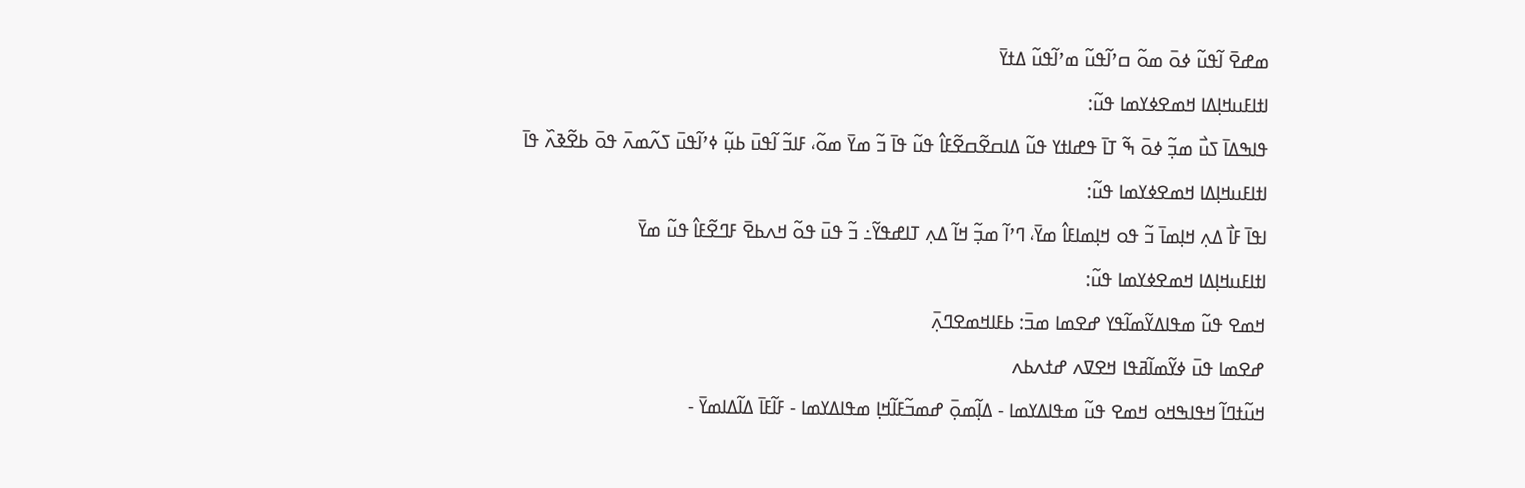ߘߝߐ߫ ߊ߬ߟߎ߬ ߦߋ߫ ߘߋ߬ ߛߴߊ߬ߟߎ߬ ߘߴߊ߬ߟߎ߬ ߡߙߌ߫
ߊߙߊߓߎߞߊ߲ߡߊ ߞߘߐߦߌߘߊ ߟߎ߬:
ߟߊߒߡߊ߫ ߖߎ߯ ߘߏ߲߬ ߦߋ߫ ߒ߬ ߠߊ߫ ߟߝߊߙߌ ߟߎ߬ ߡߊߛߐ߬ߛߐ߬ߓߊ߮ ߟߎ߬ ߟߊ߫ ߏ߬ ߘߌ߫ ߘߋ߬، ߓߊߏ߬ ߊ߬ߟߎ߫ ߕߎ߲߬ ߦߴߊ߬ߟߎ߫ ߖߍ߬ߘߍ߫ ߟߋ߫ ߕߐ߬ߢߍ߰ ߟߊ߫
ߊߙߊߓߎߞߊ߲ߡߊ ߞߘߐߦߌߘߊ ߟߎ߬:
ߊߟߊ߫ ߓߊ߯ ߡߍ߲ ߞߊ߲ߘߊ߫ ߏ߬ ߟߋ ߞߊ߲ߘߊߓߊ߮ ߘߌ߫، ߣߴߊ߬ ߘߏ߲߬ ߞߊ߬ ߡߍ߲ ߠߊߝߟߌ߬߸ ߏ߬ ߟߎ߫ ߟߋ߬ ߞߍߕߐ߫ ߓߣߐ߬ߓߊ߮ ߟߎ߬ ߘߌ߫
ߊߙߊߓߎߞߊ߲ߡߊ ߞߘߐߦߌߘߊ ߟߎ߬:
ߞߘߐ ߟߎ߬ ߘߟߊߡߌ߬ߘߊ߬ߟߌ ߝߐߘߊ ߘߏ߫: ߕߓߊߞߘߐߣߍ߲߫
ߝߐߘߊ ߟߎ߫ ߦߌ߬ߘߊ߬ߥߟߊ ߞߐߜߍ ߝߙߍߕߍ
ߞߎ߬ߙߣߊ߬ ߞߟߊߒߞߋ ߞߘߐ ߟߎ߬ ߘߟߊߡߌߘߊ - ߡߊ߲߬ߘߋ߲߫ ߝߘߏ߬ߓߊ߬ߞߊ߲ ߘߟߊߡߌߘߊ - ߓߊ߬ߓߊ߫ ߡߊ߬ߡߊߘߌ߫ -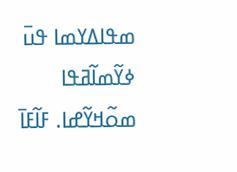ߘߟߊߡߌߘߊ ߟߎ߫ ߦߌ߬ߘߊ߬ߥߟߊ
ߘߋ߬ߞߌ߬ߝߊ. ߓߊ߬ߓߊ߫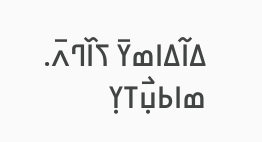ߡߊ߬ߡߊߘߌ߫ ߖߊ߰ߣߍ߫.
ߘߊߕߎ߲߯ߠߌ߲